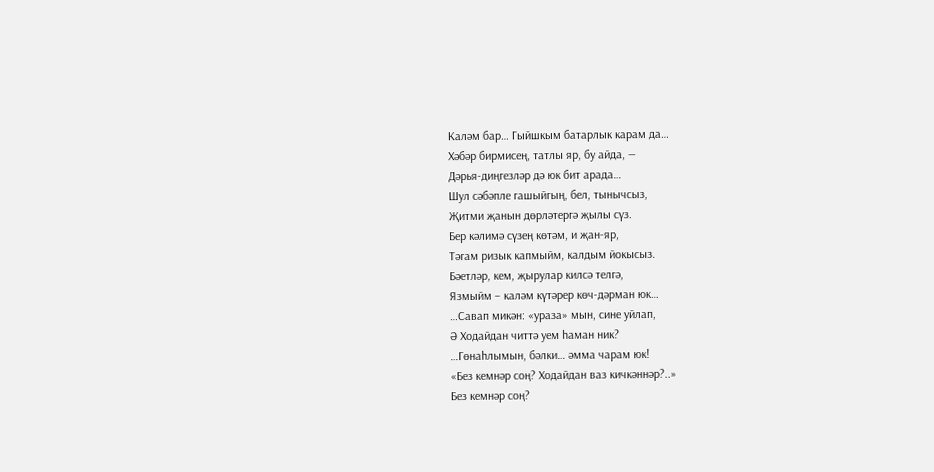Каләм бар… Гыйшкым батарлык карам да…
Хәбәр бирмисең, татлы яр, бу айда, —
Дәрья-диңгезләр дә юк бит арада…
Шул сәбәпле гашыйгың, бел, тынычсыз,
Җитми җанын дөрләтергә җылы сүз.
Бер кәлимә сүзең көтәм, и җан-яр,
Тәгам ризык капмыйм, калдым йокысыз.
Бәетләр, кем, җырулар килсә телгә,
Язмыйм – каләм күтәрер көч-дәрман юк…
…Савап микән: «ураза» мын, сине уйлап,
Ә Ходайдан читтә уем һаман ник?
…Гөнаһлымын, бәлки… әмма чарам юк!
«Без кемнәр соң? Ходайдан ваз кичкәннәр?..»
Без кемнәр соң?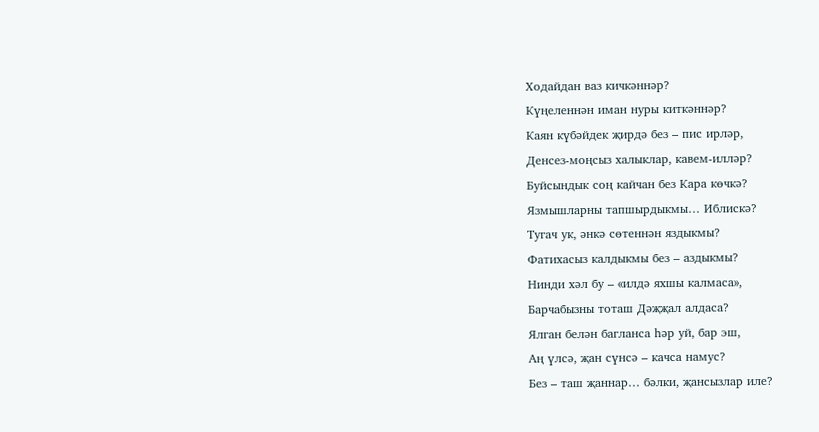Ходайдан ваз кичкәннәр?
Күңеленнән иман нуры киткәннәр?
Каян күбәйдек җирдә без – пис ирләр,
Денсез-моңсыз халыклар, кавем-илләр?
Буйсындык соң кайчан без Кара көчкә?
Язмышларны тапшырдыкмы… Иблискә?
Тугач ук, әнкә сөтеннән яздыкмы?
Фатихасыз калдыкмы без – аздыкмы?
Нинди хәл бу – «илдә яхшы калмаса»,
Барчабызны тоташ Дәҗҗал алдаса?
Ялган белән багланса һәр уй, бар эш,
Аң үлсә, җан сүнсә – качса намус?
Без – таш җаннар… бәлки, җансызлар иле?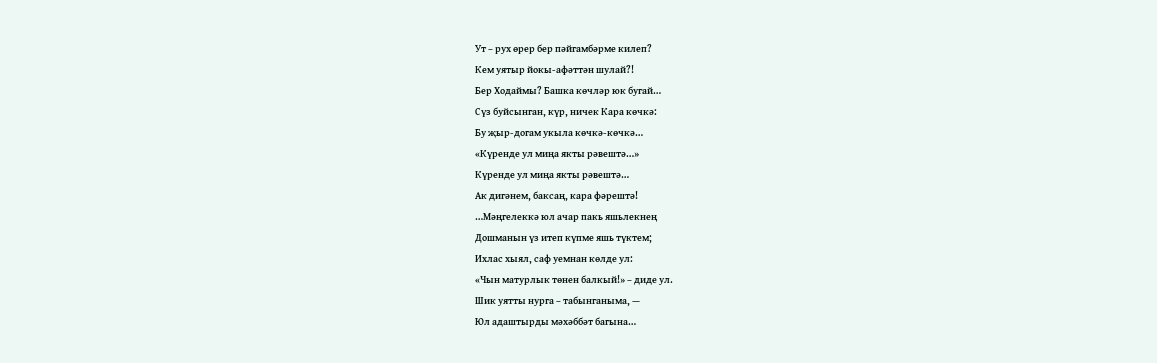Ут – рух өрер бер пәйгамбәрме килеп?
Кем уятыр йокы-афәттән шулай?!
Бер Ходаймы? Башка көчләр юк бугай…
Сүз буйсынган, күр, ничек Кара көчкә:
Бу җыр-догам укыла көчкә-көчкә…
«Күренде ул миңа якты рәвештә…»
Күренде ул миңа якты рәвештә…
Ак дигәнем, баксаң, кара фәрештә!
…Мәңгелеккә юл ачар пакь яшьлекнең
Дошманын үз итеп күпме яшь түктем;
Ихлас хыял, саф уемнан көлде ул:
«Чын матурлык төнен балкый!» – диде ул.
Шик уятты нурга – табынганыма, —
Юл адаштырды мәхәббәт багына…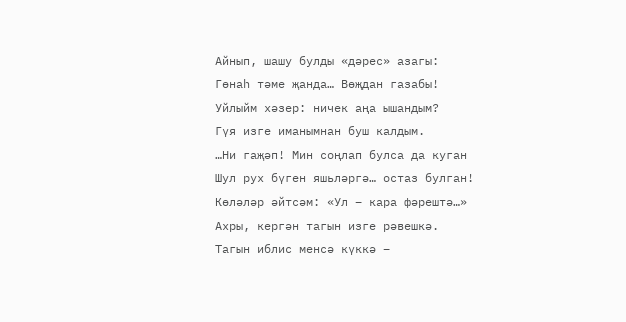Айнып, шашу булды «дәрес» азагы:
Гөнаһ тәме җанда… Вөҗдан газабы!
Уйлыйм хәзер: ничек аңа ышандым?
Гүя изге иманымнан буш калдым.
…Ни гаҗәп! Мин соңлап булса да куган
Шул рух бүген яшьләргә… остаз булган!
Көләләр әйтсәм: «Ул – кара фәрештә…»
Ахры, кергән тагын изге рәвешкә.
Тагын иблис менсә күккә –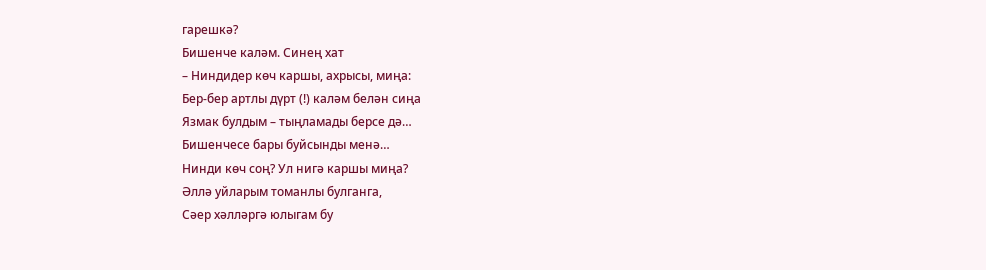гарешкә?
Бишенче каләм. Синең хат
– Ниндидер көч каршы, ахрысы, миңа:
Бер-бер артлы дүрт (!) каләм белән сиңа
Язмак булдым – тыңламады берсе дә…
Бишенчесе бары буйсынды менә…
Нинди көч соң? Ул нигә каршы миңа?
Әллә уйларым томанлы булганга,
Сәер хәлләргә юлыгам бу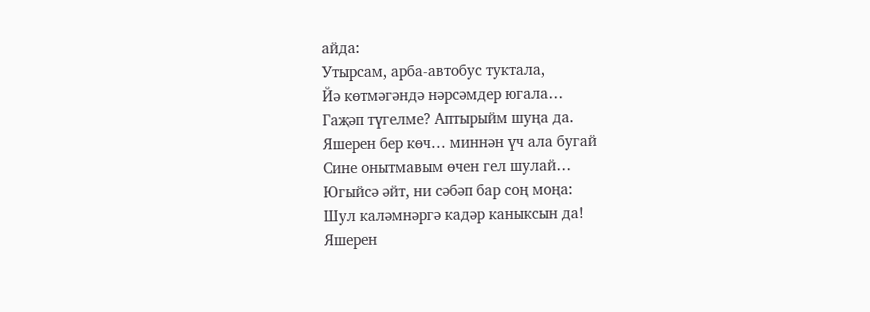айда:
Утырсам, арба-автобус туктала,
Йә көтмәгәндә нәрсәмдер югала…
Гаҗәп түгелме? Аптырыйм шуңа да.
Яшерен бер көч… миннән үч ала бугай
Сине онытмавым өчен гел шулай…
Югыйсә әйт, ни сәбәп бар соң моңа:
Шул каләмнәргә кадәр каныксын да!
Яшерен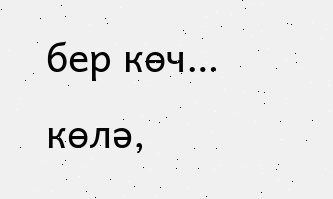бер көч… көлә,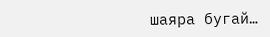шаяра бугай…